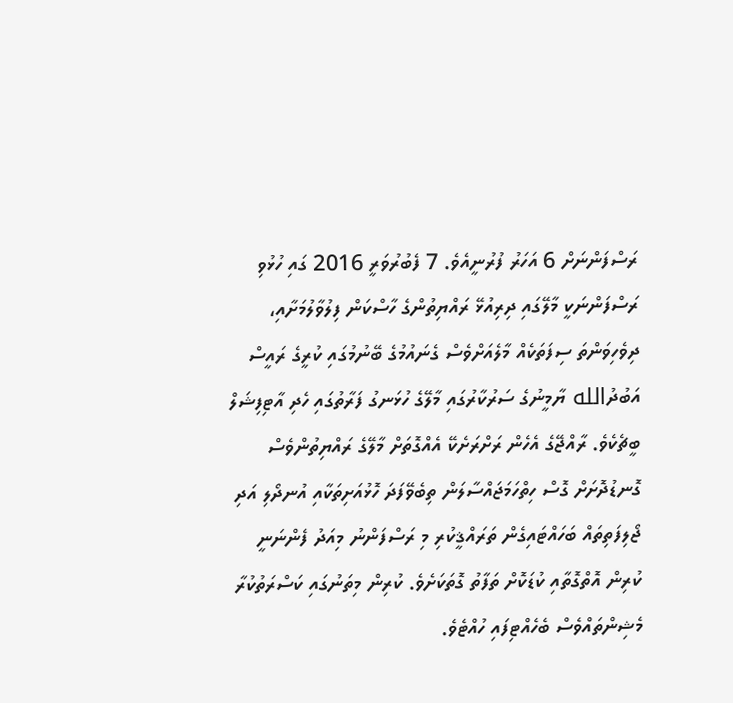ރަސްފަންނަށް 6 އަހަރު ފުރުނީއެވެ. 7 ފެބުރުވަރީ 2016 ގައި ހުޅުވި ރަސްފަންނަކީ މާލޭގައި ދިރިއުޅޭ ރައްޔިތުންގެ ހާސްކަން ފިލުވާލުމަށާއި، ދިވެހިވަންތަ ސިފަތަކެއް މާލެއަށްވެސް ގެނައުމުގެ ބޭނުމުގައި ކުރީގެ ރައީސް އަބުދުالله ޔާމީނުގެ ސަރުކާރުގައި މާލޭގެ ހުޅަނގު ފަރާތުގައި ހެދި އާޓިފިޝަލް ބީޗެކެވެ. ރާއްޖޭގެ އެހެން ރަށްރަށެކޭ އެއްގޮތަށް މާލޭގެ ރައްޔިތުންވެސް ގޮނޑުދޮށަށް ގޮސް ހިތްހަމަޖައްސާލަން ތިބެވޭފަދަ ހޮޅުއަށިތަކާއި އުނދޯލި އަދި ޖޯލިފަތިތައް ބަހައްޓައިގެން ތަރައްޤީކުރި މި ރަސްފަންނު މިއަދު ފެންނަނީ ކުރިން އޮތްގޮތާއި ކުޑަކޮށް ތަފާތު ގޮތަކަށެވެ. ކުރިން މިތަނުގައި ކަސްރަތުކުރާ މެޝިންތައްވެސް ބެހެއްޓިފައި ހުއްޓެވެ.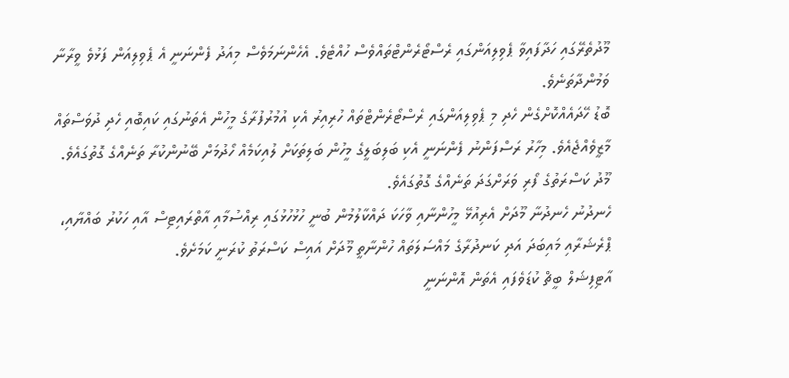މޫދުތެރޭގައި ހަދާފައިވާ ޕެވިލިއަންގައި ރެސްޓޯރެންޓްތައްވެސް ހުއްޓެވެ. އެހެންނަމަވެސް މިއަދު ފެންނަނީ އެ ޕެވިލިއަން ފަޅުވެ ވީރާނާ ވަމުންދާތަނެވެ.
ބޮޑު ހޭދައެއްކޮށްގެން ހެދި މި ޕެވިލިއަންގައި ރެސްޓޯރެންޓްތައް ހުރިއިރު އެކި އުމުރުފުރާގެ މީހުން އެތަނުގައި ކައިބޮއި ހެދި ދުވަސްތައް މާޒީވެއްޖެއެވެ. މިހާރު ރަސްފަންނު ފެންނަނީ އެކި ބަލިބަލީގެ މީހުން ބަލިތަކަށް ލުއިކަމެއް ހޯދުމަށް ބޭނުންކުރާ ތަނެއްގެ ގޮތުގައެވެ. މޫދު ކަސްރަތުގެ ފޯރި ވަރަށްގަދަ ތަނެއްގެ ގޮތުގައެވެ.
ހެނދުނު ހެނދުނާ މޫދަށް އެރިއުޅޭ މީހުންނާއި ވާހަކަ ދައްކާލުމުން ބުނީ ހުޅުހުޅުގައި ރިއްސުމާއި އާތްރައިޓިސް އާއި ހަކުރު ބައްޔާއި، ޕްރެޝަރާއި މައިބަދަ އަދި ކަނދުރާގެ މައްސަލަތައް ހުންނާތީ މޫދަށް އައިސް ކަސްރަތު ކުރަނީ ކަމަށެވެ.
އާޓިފިޝަލް ބީޗް ކުޑަވެފައި އެތަން އޮންނަނީ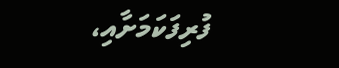ފުރިފަކަމަށާއި،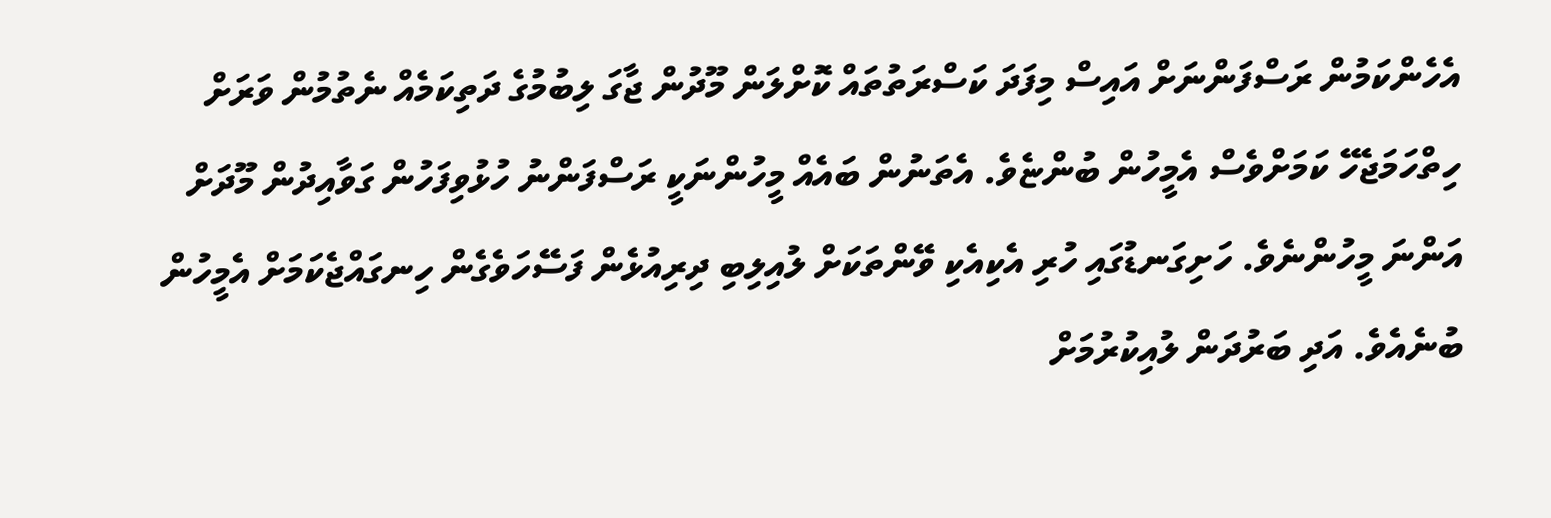އެހެންކަމުން ރަސްފަންނަށް އައިސް މިފަދަ ކަސްރަތުތައް ކޮށްލަން މޫދުން ޖާގަ ލިބުމުގެ ދަތިކަމެއް ނެތުމުން ވަރަށް ހިތްހަމަޖެހޭ ކަމަށްވެސް އެމީހުން ބުންޏެވެ. އެތަނުން ބައެއް މީހުންނަކީ ރަސްފަންނު ހުޅުވިފަހުން ގަވާއިދުން މޫދަށް އަންނަ މީހުންނެވެ. ހަށިގަނޑުގައި ހުރި އެކިއެކި ވޭންތަކަށް ލުއިލިބި ދިރިއުޅެން ފަސޭހަވެގެން ހިނގައްޖެކަމަށް އެމީހުން ބުނެއެވެ. އަދި ބަރުދަން ލުއިކުރުމަށް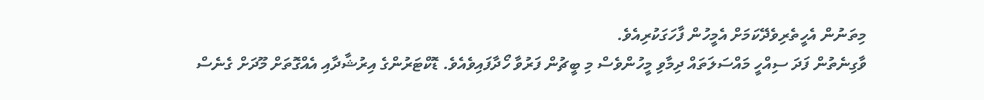މިތަނުން އެހީތެރިވެދޭކަމަށް އެމީހުން ފާހަގަކުރިއެވެ.
ވާގިނެތުން ފަދަ ސިއްހީ މައްސަލަތައް ދިމާވި މީހުންވެސް މި ބީޗުން ފަރުވާ ހޯދާފައިވެއެވެ. ޑޮކްޓަރުންގެ އިރުޝާދާއި އެއްގޮތަށް މޫދަށް ގެނެސް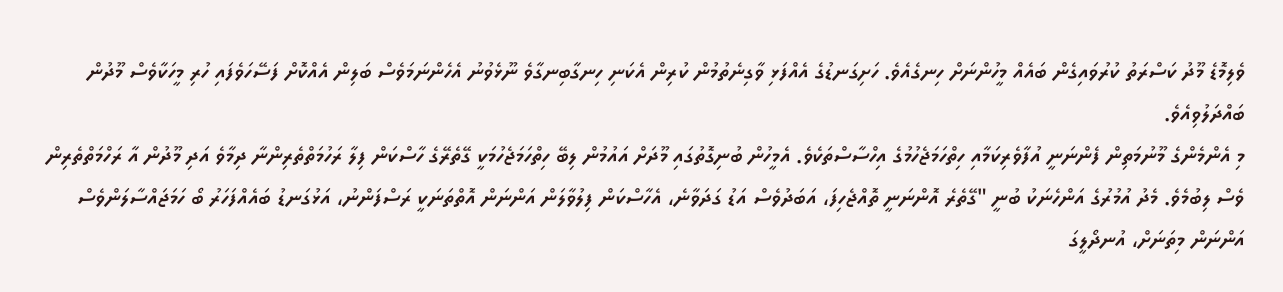ވެލިމޮޑެ މޫދު ކަސްރަތު ކުރުވައިގެން ބައެއް މީހުންނަށް ހިނގެއެވެ. ހަށިގަނޑުގެ އެއްފަޅި ވާގިނެތުމުން ކުރިން އެކަނި ހިނގާބިނގާވެ ނޫޅެވުނު އެހެންނަމަވެސް ބަލިން އެއްކޮށް ފަސޭހަވެފައި ހުރި މީހަކާވެސް މޫދުން ބައްދަލުވިއެވެ.
މި އެންމެންގެ މޫނުމަތިން ފެންނަނީ އުފާވެރިކަމާއި ހިތްހަމަޖެހުމުގެ އިހްސާސްތަކެވެ. އެމީހުން ބުނިގޮތުގައި މޫދަށް އައުމުން ލިބޭ ހިތްހަމަޖެހުމަކީ ގޭތެރޭގެ ހާސްކަން ފިލާ ރަހުމަތްތެރިންނާ ދިމާވެ އަދި މޫދުން އާ ރަހްމަތްތެރިން ވެސް ލިބުމެވެ. މެދު އުމުރުގެ އަންހެނަކު ބުނީ "ގޭތެރެ އޮންނަނީ ތޮއްޖެހިފަ، އަބަދުވެސް އަޑު ގަދަވާނެ، އެހާސްކަން ފިލުވާލަން އަންނަން އޮތްތަނަކީ ރަސްފަންނު، އަޅުގަނޑު ބައެއްފަހަރު ބޯ ހަމަޖައްސާލަންވެސް އަންނަން މިތަނަށް، އުނދޯލީގަ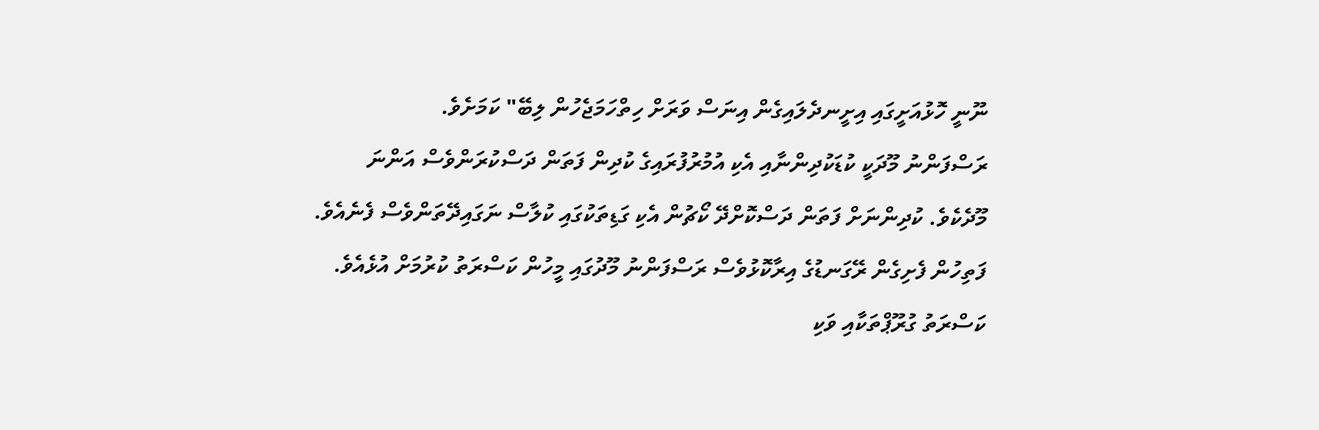ނޫނީ ހޮޅުއަށީގައި އިށީނދެލައިގެން އިނަސް ވަރަށް ހިތްހަމަޖެހުން ލިބޭ" ކަމަށެވެ.
ރަސްފަންނު މޫދަކީ ކުޑަކުދިންނާއި އެކި އުމުރުފުރައިގެ ކުދިން ފަތަން ދަސްކުރަންވެސް އަންނަ މޫދެކެވެ. ކުދިންނަށް ފަތަން ދަސްކޮށްދޭ ކޯޗުން އެކި ގަޑިތަކުގައި ކުލާސް ނަގައިދޭތަންވެސް ފެނެއެވެ. ފަތިހުން ފެށިގެން ރޭގަނޑުގެ އިރާކޮޅުވެސް ރަސްފަންނު މޫދުގައި މީހުން ކަސްރަތު ކުރުމަށް އުޅެއެވެ. ކަސްރަތު ގުރޫޕްތަކާއި ވަކި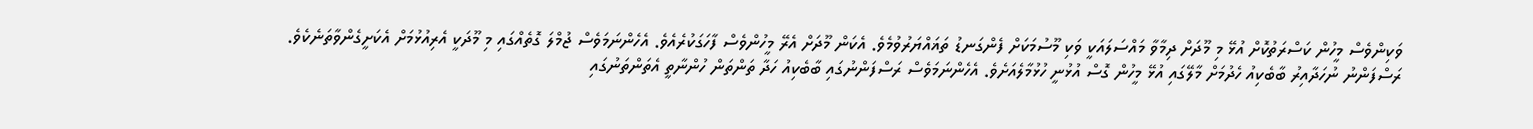ވަކިންވެސް މީހުން ކަސްރަތުކޮށް އުޅޭ މި މޫދަށް ދިމާވާ މައްސަލައަކީ ވަކި މޫސުމަކަށް ފެންގަނޑު ތަޣައްޔަރުވުމެވެ. އެކަން މޫދަށް އެރޭ މީހުންވެސް ފާހަގަކުރެއެވެ. އެހެންނަމަވެސް ޖުމްލަ ގޮތެއްގައި މި މޫދަކީ އެރިއުޅުމަށް އެކަށީގެންވާތަނެކެވެ.
ރަސްފަންނު ނުހަދާއިރު ބާބެކިއު ހެދުމަށް މާލޭގައި އުޅޭ މީހުން ގޮސް އުޅުނީ ހުޅުމާލެއަށެވެ. އެހެންނަމަވެސް ރަސްފަންނުގައި ބާބެކިއު ހަދާ ތަންތަން ހުންނާތީ އެތަންތަނުގައި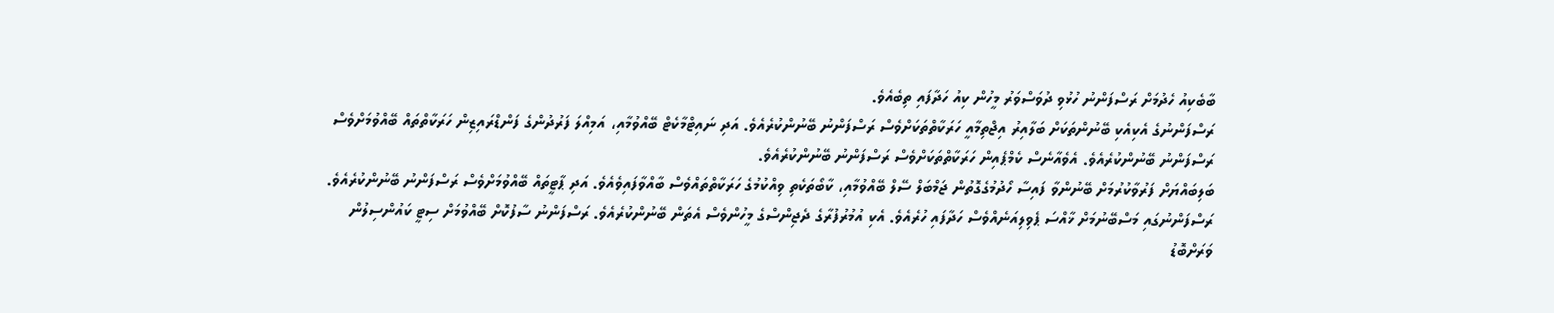ބާބެކިއު ހެދުމަށް ރަސްފަންނު ހުޅުވި ދުވަސްވަރު މީހުން ކިއު ހަދާފައި ތިބެއެވެ.
ރަސްފަންނުގެ އެކިއެކި ބޭނުންތަކަށް ބަލާއިރު އިޖްތިމާއީ ހަރަކާތްތަކަށްވެސް ރަސްފަންނު ބޭނުންކުރެއެވެ. އަދި ނައިޓްމާކެޓް ބޭއްވުމާއި، އަމިއްލަ ފަރުދުންގެ ފަންޑްރައިޒިން ހަރަކާތްތައް ބޭއްވުމަށްވެސް ރަސްފަންނު ބޭނުންކުރެއެވެ. އެވެއާނެސް ކެމްޕެއިން ހަރަކާތްތަކަށްވެސް ރަސްފަންނު ބޭނުންކުރެއެވެ.
ބަލިބައްޔަށް ފަރުވާކުރުމަށް ބޭނުންވާ ފައިސާ ހޯދުމުގެގޮތުން ޖަމްބަލް ސޭލް ބޭއްވުމާއި، ކާބޯތަކެތި ވިއްކުމުގެ ހަރަކާތްތައްވެސް ބާއްވާފައިވެއެވެ. އަދި ޕާޓީތައް ބޭއްވުމަށްވެސް ރަސްފަންނު ބޭނުންކުރެއެވެ.
ރަސްފަންނުގައި މަސްބޭނުމަށް ޚާއްސަ ޕެވިލިއަނެއްވެސް ހަދާފައި ހުރެއެވެ. އެކި އުމުރުފުރާގެ ދެޖިންސްގެ މީހުންވެސް އެތަން ބޭނުންކުރެއެވެ. ރަސްފަންނު ސާފުކޮށް ބޭއްވުމަށް ސިޓީ ކައުންސިލުން ވަރަށްބޮޑު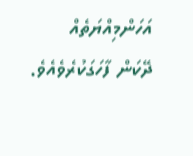އަހަންމިއްޔަތެއް ދޭކަން ފާހަގަކުރެވެއެވެ.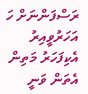ރަސްފަންނަށް ހަ އަހަރުވީއިރު އެކިފަހަރު މަތިން އެތަން ވަނީ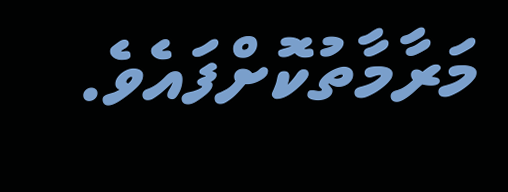މަރާމާތުކޮށްފައެވެ.